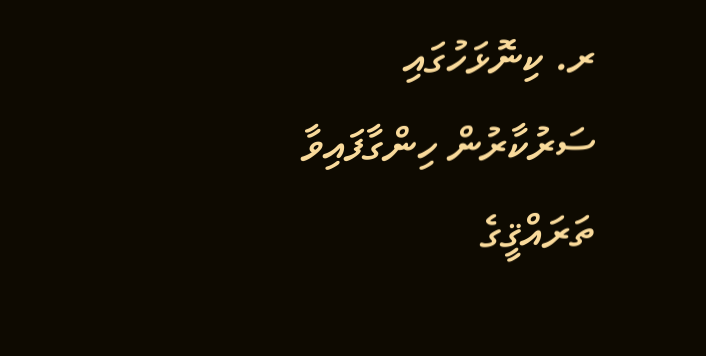ރ. ކިނޮޅަހުގައި ސަރުކާރުން ހިންގާފައިވާ ތަރައްޤީގެ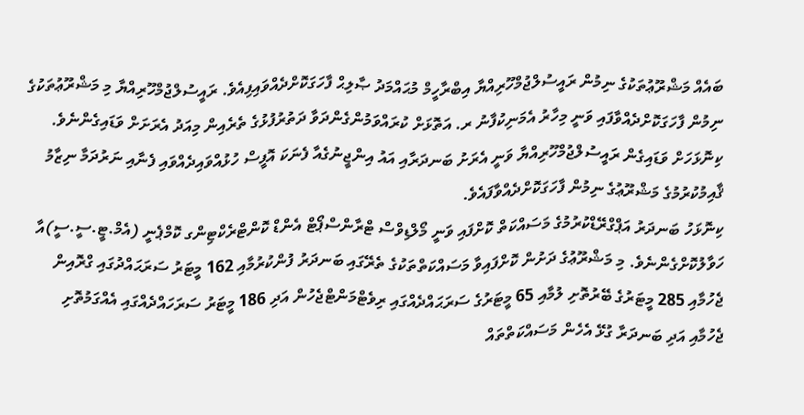ބައެއް މަޝްރޫޢުތަކުގެ ނިމުން ރައީސުލްޖުމްހޫރިއްޔާ އިބްރާހީމް މުޙައްމަދު ޞާލިޙް ފާހަގަކޮށްދެއްވައިފިއެވެ. ރައީސުލްޖުމްހޫރިއްޔާ މި މަޝްރޫޢުތަކުގެ ނިމުން ފާހަގަކޮށްދެއްވާފައި ވަނީ މިހާރު އެމަނިކުފާނު ރ. އަތޮޅަށް ކުރައްވަމުންގެންދަވާ ދަތުރުފުޅުގެ ތެރެއިން މިއަދު އެރަށަށް ވަޑައިގެންނެވެ.
ކިނޮޅަހަށް ވަޑައިގެން ރައީސުލްޖުމްހޫރިއްޔާ ވަނީ އެރަށު ބަނދަރާއި އައު އިންޖީނުގެއާ ފެނަކަ އޮފީސް ހުޅުއްވައިދެއްވައި ފެނާއި ނަރުދަމާ ނިޒާމު ޤާއިމުކުރުމުގެ މަޝްރޫޢުގެ ނިމުން ފާހަގަކޮށްދެއްވާފައެވެ.
ކިނޮޅަހު ބަނދަރު އަޕްގްރޭޑްކުރުމުގެ މަސައްކަތް ކޮށްފައި ވަނީ މޯލްޑިވްސް ޓްރާންސްޕޯޓް އެންޑް ކޮންޓްރެކްޓިންގ ކޮމްޕެނީ (އެމް.ޓީ.ސީ.ސީ)އާ ހަވާލުކޮށްގެންނެވެ. މި މަޝްރޫޢުގެ ދަށުން ކޮށްފައިވާ މަސައްކަތްތަކުގެ ތެރޭގައި ބަނދަރު ފުންކުރުމާއި 162 މީޓަރު ސަރަޙައްދުގައި ގްރޮއިން ޖެހުމާއި 285 މީޓަރުގެ ބޭރުތޮށި ލުމާއި 65 މީޓަރުގެ ސަރަޙައްދެއްގައި ރިވެޓްމަންޓްޖެހުން އަދި 186 މީޓަރު ސަރަހައްދެއްގައި އެއްގަމުތޮށި ޖެހުމާއި އަދި ބަނދަރާ ގުޅޭ އެހެން މަސައްކަތްތައް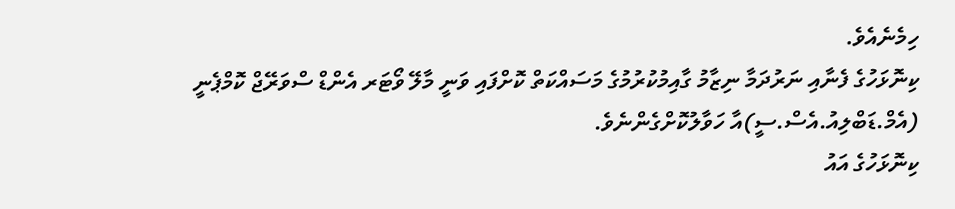ހިމެނެއެވެ.
ކިނޮޅަހުގެ ފެނާއި ނަރުދަމާ ނިޒާމު ގާއިމުކުރުމުގެ މަސައްކަތް ކޮށްފައި ވަނީ މާލޭ ވޯޓަރ އެންޑް ސްވަރޭޖް ކޮމްޕެނީ (އެމް.ޑަބްލިއު.އެސް.ސީ)އާ ހަވާލުކޮށްގެންނެވެ.
ކިނޮޅަހުގެ އައު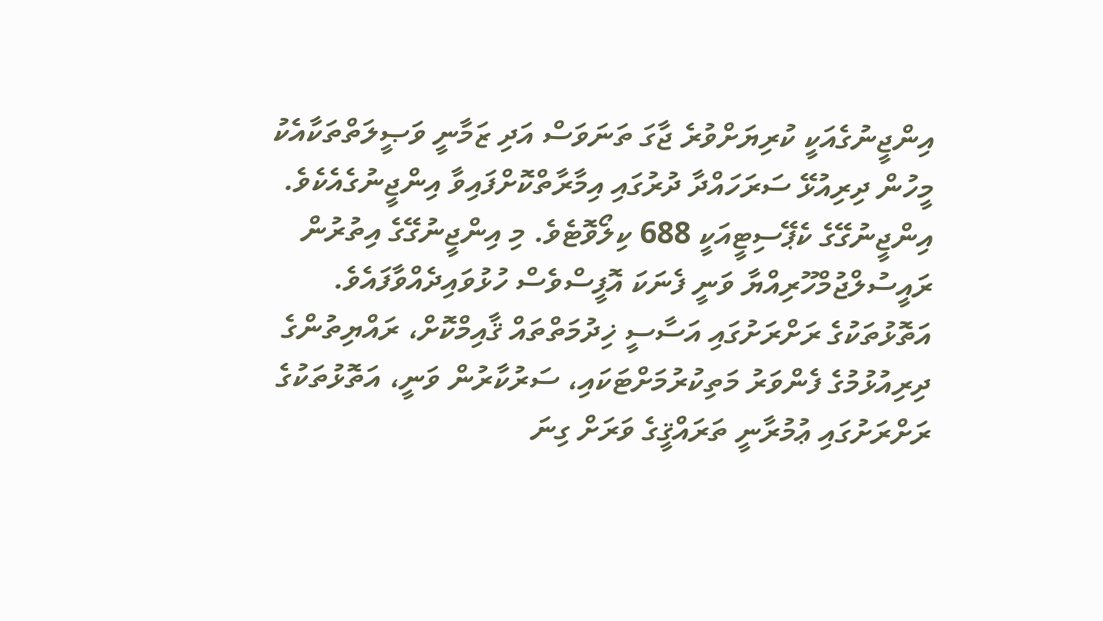އިންޖީނުގެއަކީ ކުރިޔަށްވުރެ ޖާގަ ތަނަވަސް އަދި ޒަމާނީ ވަޞީލަތްތަކާއެކު މީހުން ދިރިއުޅޭ ސަރަހައްދާ ދުރުގައި އިމާރާތްކޮށްފައިވާ އިންޖީނުގެއެކެވެ. އިންޖީނުގޭގެ ކެޕޭސިޓީއަކީ 688 ކިލޯވޮޓެވެ. މި އިންޖީނުގޭގެ އިތުރުން ރައީސުލްޖުމްހޫރިއްޔާ ވަނީ ފެނަކަ އޮފީސްވެސް ހުޅުވައިދެއްވާފައެވެ.
އަތޮޅުތަކުގެ ރަށްރަށުގައި އަސާސީ ޚިދުމަތްތައް ޤާއިމްކޮށް، ރައްޔިތުންގެ ދިރިއުޅުމުގެ ފެންވަރު މަތިކުރުމަށްޓަކައި، ސަރުކާރުން ވަނީ، އަތޮޅުތަކުގެ ރަށްރަށުގައި ޢުމުރާނީ ތަރައްޤީގެ ވަރަށް ގިނަ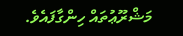މަޝްރޫޢުތައް ހިންގާފައެވެ.